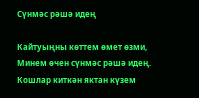Сүнмәс рәшә идең

Кайтуыңны көттем өмет өзми,
Минем өчен сүнмәс рәшә идең.
Кошлар киткән яктан күзем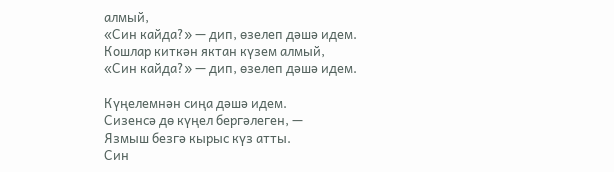алмый,
«Син кайда?» — дип, өзелеп дәшә идем.
Кошлар киткән яктан күзем алмый,
«Син кайда?» — дип, өзелеп дәшә идем.

Күңелемнән сиңа дәшә идем.
Сизенсә дө күңел бергәлеген, —
Язмыш безгә кырыс күз атты.
Син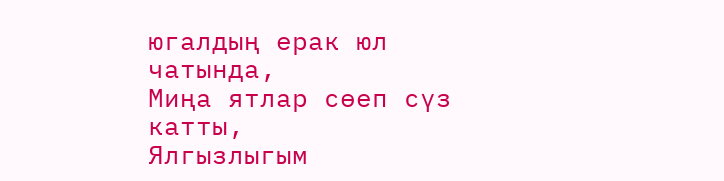югалдың ерак юл чатында,
Миңа ятлар сөеп сүз катты,
Ялгызлыгым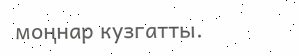моңнар кузгатты.